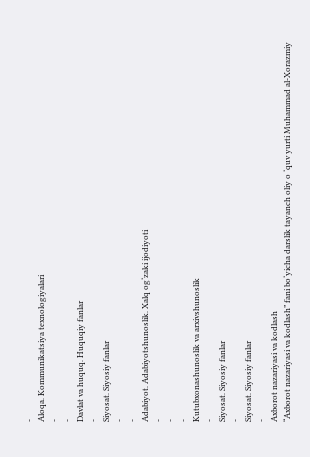-
Aloqa. Kommunikatsiya texnologiyalari
-
-
Davlat va huquq. Huquqiy fanlar
-
Siyosat. Siyosiy fanlar
-
-
Adabiyot. Adabiyotshunoslik. Xalq og‘zaki ijodiyoti
-
-
-
Kutubxonashunoslik va arxivshunoslik
-
Siyosat. Siyosiy fanlar
-
Siyosat. Siyosiy fanlar
-
Axborot nazariyasi va kodlash
“Axborot nazariyasi va kodlash” fani bo‘yicha darslik tayanch oliy o ‘quv yurti Muhammad al-Xorazmiy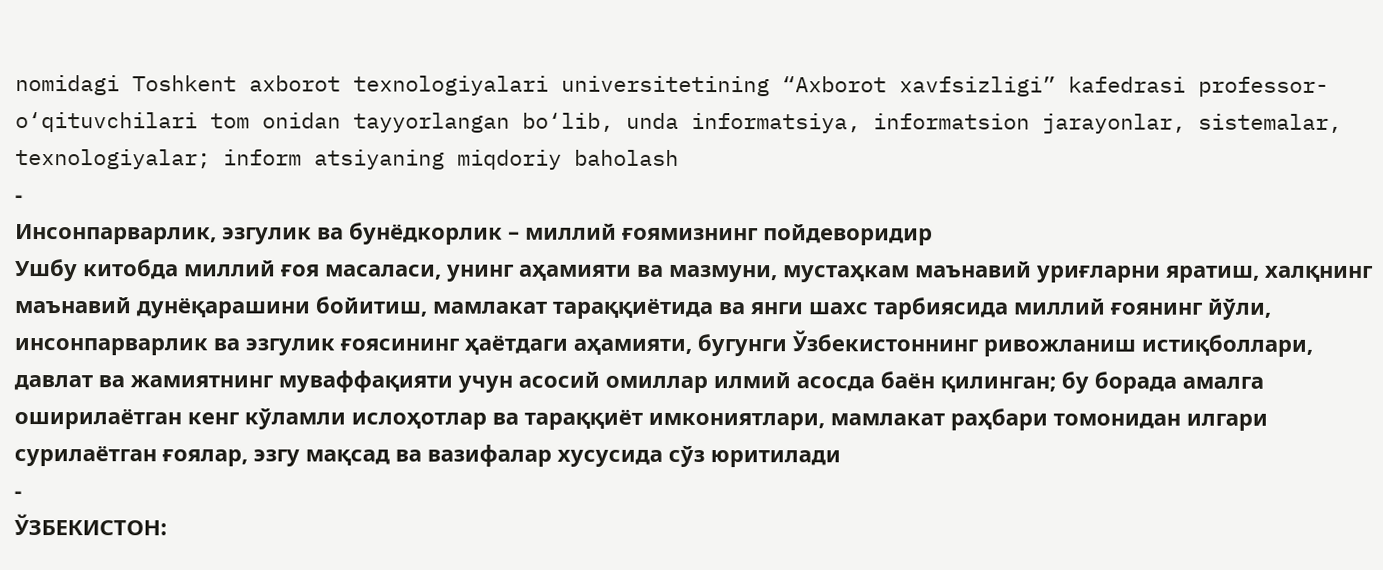nomidagi Toshkent axborot texnologiyalari universitetining “Axborot xavfsizligi” kafedrasi professor-o‘qituvchilari tom onidan tayyorlangan bo‘lib, unda informatsiya, informatsion jarayonlar, sistemalar, texnologiyalar; inform atsiyaning miqdoriy baholash
-
Инсонпарварлик, эзгулик ва бунёдкорлик – миллий ғоямизнинг пойдеворидир
Ушбу китобда миллий ғоя масаласи, унинг аҳамияти ва мазмуни, мустаҳкам маънавий уриғларни яратиш, халқнинг маънавий дунёқарашини бойитиш, мамлакат тараққиётида ва янги шахс тарбиясида миллий ғоянинг йўли, инсонпарварлик ва эзгулик ғоясининг ҳаётдаги аҳамияти, бугунги Ўзбекистоннинг ривожланиш истиқболлари, давлат ва жамиятнинг муваффақияти учун асосий омиллар илмий асосда баён қилинган; бу борада амалга оширилаётган кенг кўламли ислоҳотлар ва тараққиёт имкониятлари, мамлакат раҳбари томонидан илгари сурилаётган ғоялар, эзгу мақсад ва вазифалар хусусида сўз юритилади
-
ЎЗБЕКИСТОН: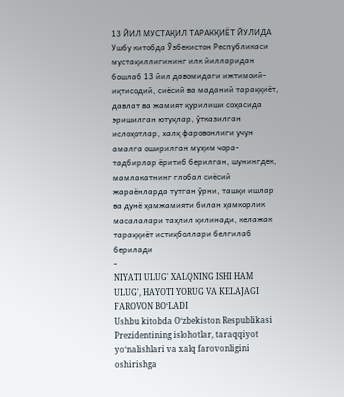13 ЙИЛ МУСТАҚИЛ ТАРАКҚИЁТ ЙУЛИДА
Ушбу китобда Ўзбекистон Республикаси мустақиллигининг илк йилларидан бошлаб 13 йил давомидаги ижтимоий-иқтисодий, сиёсий ва маданий тараққиёт, давлат ва жамият қурилиши соҳасида эришилган ютуқлар, ўтказилган ислоҳотлар, халқ фаровонлиги учун амалга оширилган муҳим чора-тадбирлар ёритиб берилган, шунингдек, мамлакатнинг глобал сиёсий жараёнларда тутган ўрни, ташқи ишлар ва дунё ҳамжамияти билан ҳамкорлик масалалари таҳлил қилинади, келажак тараққиёт истиқболлари белгилаб берилади
-
NIYATI ULUG' XALQNING ISHI HAM ULUG', HAYOTI YORUG VA KELAJAGI FAROVON BOʻLADI
Ushbu kitobda O‘zbekiston Respublikasi Prezidentining islohotlar, taraqqiyot yo‘nalishlari va xalq farovonligini oshirishga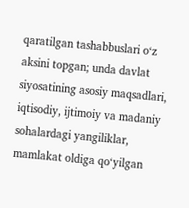qaratilgan tashabbuslari o‘z aksini topgan; unda davlat siyosatining asosiy maqsadlari, iqtisodiy, ijtimoiy va madaniy sohalardagi yangiliklar, mamlakat oldiga qo‘yilgan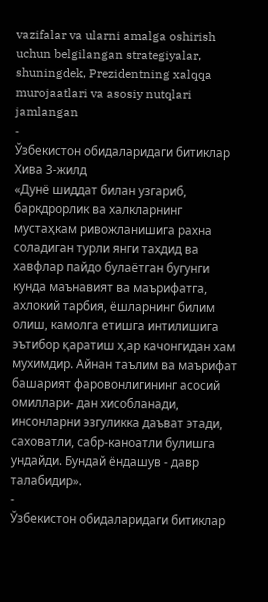vazifalar va ularni amalga oshirish uchun belgilangan strategiyalar, shuningdek, Prezidentning xalqqa murojaatlari va asosiy nutqlari jamlangan
-
Ўзбекистон обидаларидаги битиклар Хива 3-жилд
«Дунё шиддат билан узгариб, баркдрорлик ва халкларнинг мустаҳкам ривожланишига рахна соладиган турли янги тахдид ва хавфлар пайдо булаётган бугунги кунда маънавият ва маърифатга, ахлокий тарбия, ёшларнинг билим олиш, камолга етишга интилишига эътибор қаратиш х,ар качонгидан хам мухимдир. Айнан таълим ва маърифат башарият фаровонлигининг асосий омиллари- дан хисобланади, инсонларни эзгуликка даъват этади, саховатли, сабр-каноатли булишга ундайди. Бундай ёндашув - давр талабидир».
-
Ўзбекистон обидаларидаги битиклар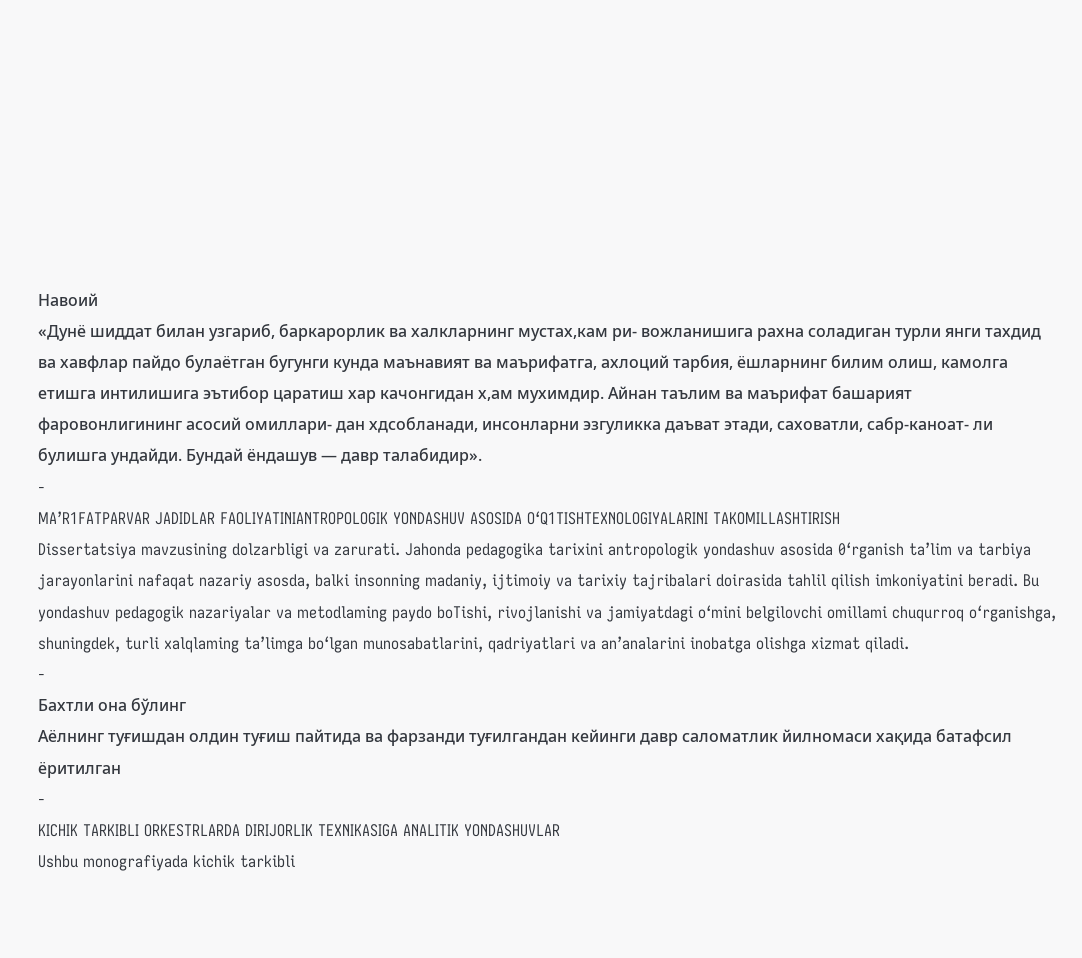Навоий
«Дунё шиддат билан узгариб, баркарорлик ва халкларнинг мустах,кам ри- вожланишига рахна соладиган турли янги тахдид ва хавфлар пайдо булаётган бугунги кунда маънавият ва маърифатга, ахлоций тарбия, ёшларнинг билим олиш, камолга етишга интилишига эътибор царатиш хар качонгидан х,ам мухимдир. Айнан таълим ва маърифат башарият фаровонлигининг асосий омиллари- дан хдсобланади, инсонларни эзгуликка даъват этади, саховатли, сабр-каноат- ли булишга ундайди. Бундай ёндашув — давр талабидир».
-
MA’R1FATPARVAR JADIDLAR FAOLIYATINIANTROPOLOGIK YONDASHUV ASOSIDA O‘Q1TISHTEXNOLOGIYALARINI TAKOMILLASHTIRISH
Dissertatsiya mavzusining dolzarbligi va zarurati. Jahonda pedagogika tarixini antropologik yondashuv asosida 0‘rganish ta’lim va tarbiya jarayonlarini nafaqat nazariy asosda, balki insonning madaniy, ijtimoiy va tarixiy tajribalari doirasida tahlil qilish imkoniyatini beradi. Bu yondashuv pedagogik nazariyalar va metodlaming paydo boTishi, rivojlanishi va jamiyatdagi o‘mini belgilovchi omillami chuqurroq o‘rganishga, shuningdek, turli xalqlaming ta’limga bo‘lgan munosabatlarini, qadriyatlari va an’analarini inobatga olishga xizmat qiladi.
-
Бахтли она бўлинг
Аёлнинг туғишдан олдин туғиш пайтида ва фарзанди туғилгандан кейинги давр саломатлик йилномаси хақида батафсил ёритилган
-
KICHIK TARKIBLI ORKESTRLARDA DIRIJORLIK TEXNIKASIGA ANALITIK YONDASHUVLAR
Ushbu monografiyada kichik tarkibli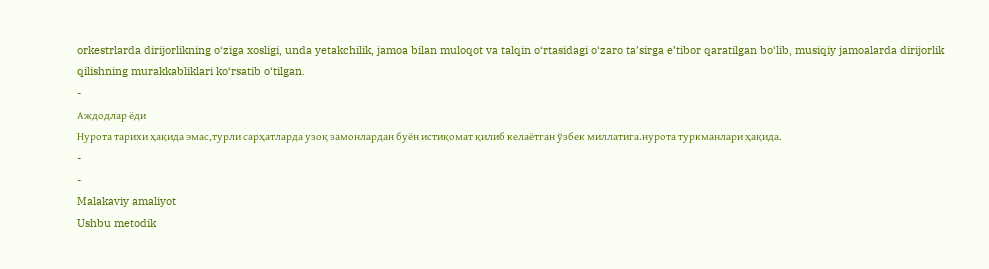orkestrlarda dirijorlikning o‘ziga xosligi, unda yetakchilik, jamoa bilan muloqot va talqin o‘rtasidagi o‘zaro ta’sirga e’tibor qaratilgan bo‘lib, musiqiy jamoalarda dirijorlik qilishning murakkabliklari ko‘rsatib o‘tilgan.
-
Аждодлар ёди
Нурота тарихи ҳақида эмас,турли сарҳатларда узоқ замонлардан буён истиқомат қилиб келаётган ўзбек миллатига.нурота туркманлари ҳақида.
-
-
Malakaviy amaliyot
Ushbu metodik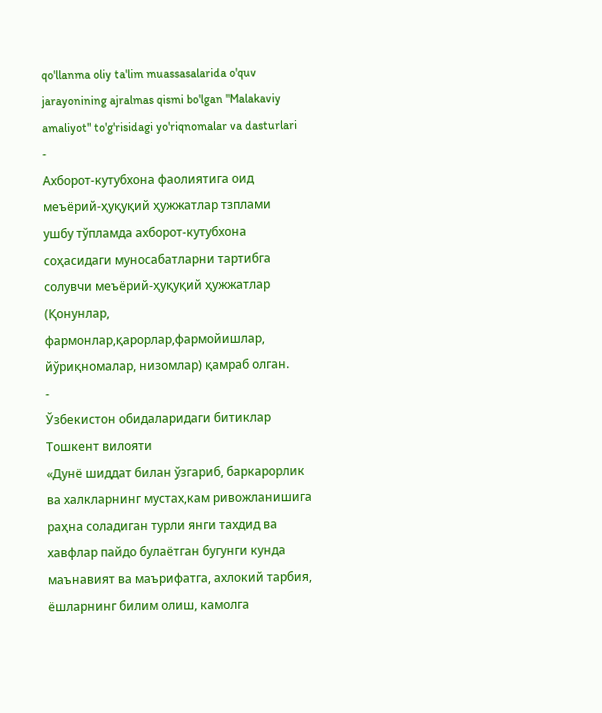qo'llanma oliy ta'lim muassasalarida o'quv jarayonining ajralmas qismi bo'lgan "Malakaviy amaliyot" to'g'risidagi yo'riqnomalar va dasturlari
-
Ахборот-кутубхона фаолиятига оид меъёрий-ҳуқуқий ҳужжатлар тзплами
ушбу тўпламда ахборот-кутубхона соҳасидаги муносабатларни тартибга солувчи меъёрий-ҳуқуқий ҳужжатлар (Қонунлар, фармонлар,қарорлар,фармойишлар, йўриқномалар, низомлар) қамраб олган.
-
Ўзбекистон обидаларидаги битиклар Тошкент вилояти
«Дунё шиддат билан ўзгариб, баркарорлик ва халкларнинг мустах,кам ривожланишига раҳна соладиган турли янги тахдид ва хавфлар пайдо булаётган бугунги кунда маънавият ва маърифатга, ахлокий тарбия, ёшларнинг билим олиш, камолга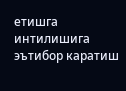етишга интилишига эътибор каратиш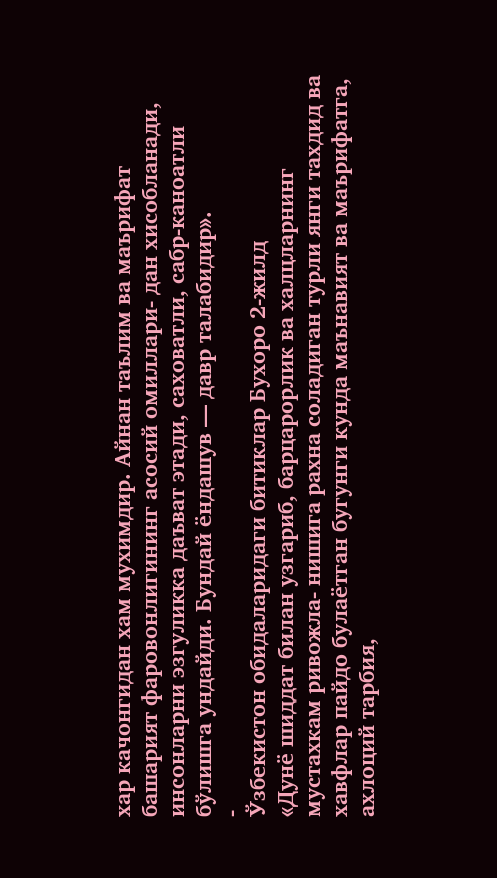хар качонгидан хам мухимдир. Айнан таълим ва маърифат башарият фаровонлигининг асосий омиллари- дан хисобланади, инсонларни эзгуликка даъват этади, саховатли, сабр-каноатли бўлишга ундайди. Бундай ёндашув — давр талабидир».
-
Ўзбекистон обидаларидаги битиклар Бухоро 2-жилд
«Дунё шиддат билан узгариб, барцарорлик ва халцларнинг мустахкам ривожла- нишига рахна соладиган турли янги тахдид ва хавфлар пайдо булаётган бугунги кунда маънавият ва маърифатга, ахлоций тарбия,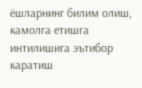ёшларнинг билим олиш, камолга етишга интилишига эътибор каратиш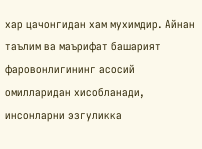хар цачонгидан хам мухимдир. Айнан таълим ва маърифат башарият фаровонлигининг асосий омилларидан хисобланади, инсонларни эзгуликка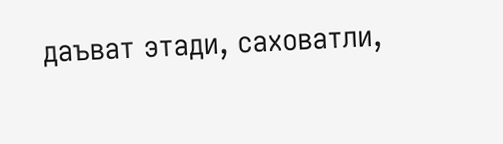даъват этади, саховатли,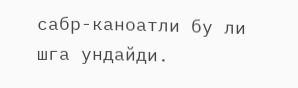сабр-каноатли бу ли шга ундайди.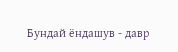Бундай ёндашув - давр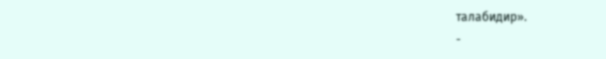талабидир».
-